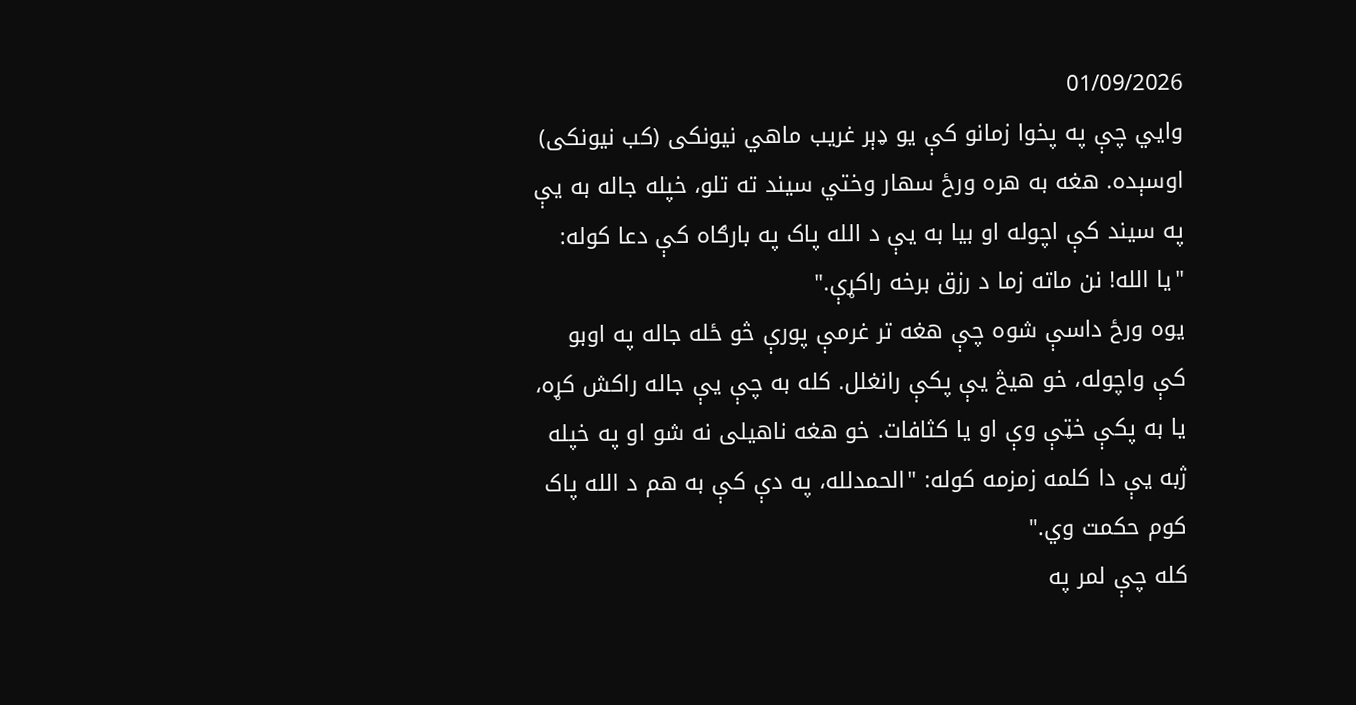01/09/2026
وایي چې په پخوا زمانو کې یو ډېر غریب ماهي نیونکی (کب نیونکی) اوسېده. هغه به هره ورځ سهار وختي سیند ته تلو، خپله جاله به یې په سیند کې اچوله او بیا به یې د الله پاک په بارګاه کې دعا کوله: "یا الله! نن ماته زما د رزق برخه راکړې."
یوه ورځ داسې شوه چې هغه تر غرمې پورې څو ځله جاله په اوبو کې واچوله، خو هیڅ یې پکې رانغلل. کله به چې یې جاله راکش کړه، یا به پکې خټې وې او یا کثافات. خو هغه ناهیلی نه شو او په خپله ژبه یې دا کلمه زمزمه کوله: "الحمدلله، په دې کې به هم د الله پاک کوم حکمت وي."
کله چې لمر په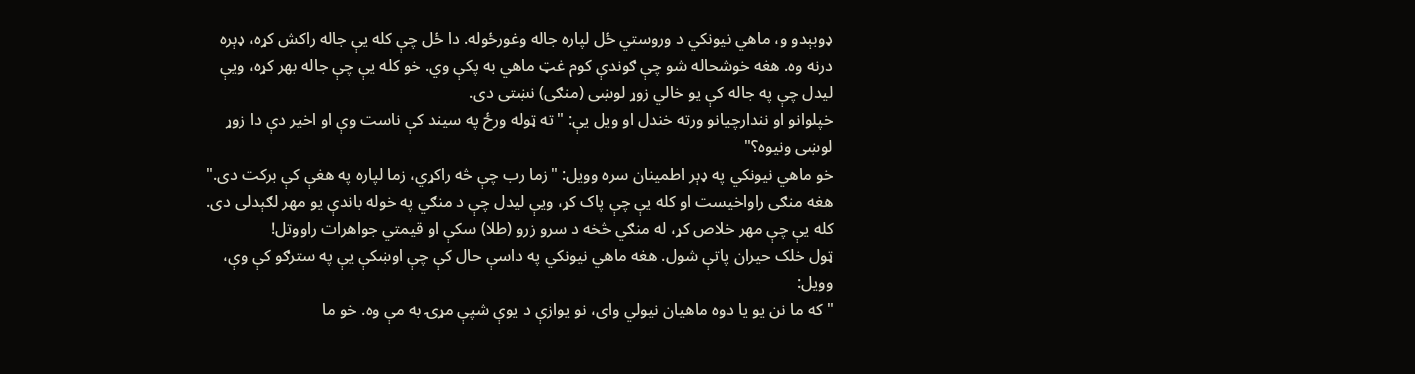ډوبېدو و، ماهي نیونکي د وروستي ځل لپاره جاله وغورځوله. دا ځل چې کله یې جاله راکش کړه، ډېره درنه وه. هغه خوشحاله شو چې ګوندې کوم غټ ماهي به پکې وي. خو کله یې چې جاله بهر کړه، ویې لیدل چې په جاله کې یو خالي زوړ لوښی (منګی) نښتی دی.
خپلوانو او نندارچیانو ورته خندل او ویل یې: "ته ټوله ورځ په سیند کې ناست وې او اخیر دې دا زوړ لوښی ونیوه؟"
خو ماهي نیونکي په ډېر اطمینان سره وویل: "زما رب چې څه راکړي، زما لپاره په هغې کې برکت دی."
هغه منګی راواخیست او کله یې چې پاک کړ، ویې لیدل چې د منګي په خوله باندې یو مهر لګېدلی دی. کله یې چې مهر خلاص کړ، له منګي څخه د سرو زرو (طلا) سکې او قیمتي جواهرات راووتل!
ټول خلک حیران پاتې شول. هغه ماهي نیونکي په داسې حال کې چې اوښکې یې په سترګو کې وې، وویل:
"که ما نن یو یا دوه ماهیان نیولي وای، نو یوازې د یوې شپې مړۍ به مې وه. خو ما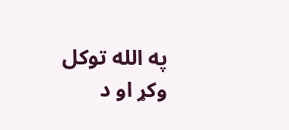په الله توکل وکړ او د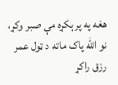هغه په پرېکړه مې صبر وکړ، نو الله پاک ماته د ټول عمر رزق راکړ